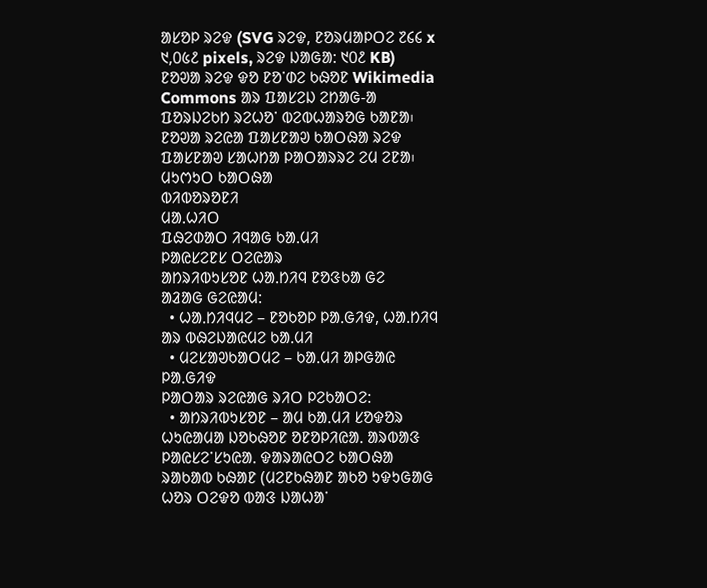ᱟᱥᱚᱞ ᱨᱮᱫ (SVG ᱨᱮᱫ, ᱱᱚᱨᱢᱟᱞᱛᱮ ᱗᱔᱔ x ᱑,᱐᱕᱒ pixels, ᱨᱮᱫ ᱡᱟᱜᱟ: ᱑᱐᱒ KB)
ᱱᱚᱣᱟ ᱨᱮᱫ ᱫᱚ ᱱᱚᱸᱰᱮ ᱠᱷᱚᱱ Wikimedia Commons ᱟᱨ ᱯᱟᱥᱮᱡ ᱮᱴᱟᱜ-ᱟ ᱯᱚᱨᱡᱮᱠᱴ ᱨᱮᱦᱚᱸ ᱵᱮᱵᱦᱟᱨᱚᱜ ᱠᱟᱱᱟ᱾ ᱱᱚᱣᱟ ᱨᱮᱭᱟ ᱯᱟᱥᱱᱟᱣ ᱠᱟᱛᱷᱟ ᱨᱮᱫ ᱯᱟᱥᱱᱟᱣ ᱥᱟᱦᱴᱟ ᱞᱟᱛᱟᱨᱨᱮ ᱮᱢ ᱮᱱᱟ᱾
ᱢᱩᱬᱩᱛ ᱠᱟᱛᱷᱟ
ᱵᱤᱵᱚᱨᱚᱱᱤ
ᱢᱟᱹᱦᱤᱛ
ᱯᱷᱮᱰᱟᱛ ᱤᱧᱟᱜ ᱠᱟᱹᱢᱤ
ᱞᱟᱭᱥᱮᱱᱥ ᱛᱮᱭᱟᱨ
ᱟᱴᱨᱤᱵᱩᱥᱚᱱ ᱦᱟᱹᱴᱤᱧ ᱱᱚᱝᱠᱟ ᱜᱮ
ᱟᱲᱟᱜ ᱜᱮᱭᱟᱢ:
  • ᱦᱟᱹᱴᱤᱧᱢᱮ – ᱱᱚᱠᱚᱞ ᱞᱟᱹᱜᱤᱫ, ᱦᱟᱹᱴᱤᱧ ᱟᱨ ᱵᱷᱮᱡᱟᱭᱢᱮ ᱠᱟᱹᱢᱤ
  • ᱢᱮᱥᱟᱣᱠᱟᱛᱢᱮ – ᱠᱟᱹᱢᱤ ᱟᱞᱜᱟᱭ ᱞᱟᱹᱜᱤᱫ
ᱞᱟᱛᱟᱨ ᱨᱮᱭᱟᱜ ᱨᱤᱛ ᱞᱮᱠᱟᱛᱮ:
  • ᱟᱴᱨᱤᱵᱩᱥᱚᱱ – ᱟᱢ ᱠᱟᱹᱢᱤ ᱥᱚᱫᱚᱨ ᱦᱩᱭᱟᱢᱟ ᱡᱚᱠᱷᱚᱱ ᱚᱱᱚᱞᱤᱭᱟᱹ ᱟᱨᱵᱟᱝ ᱞᱟᱭᱥᱮᱸᱥᱩᱭᱟᱹ ᱫᱟᱨᱟᱭᱛᱮ ᱠᱟᱛᱷᱟ ᱨᱟᱠᱟᱵ ᱠᱷᱟᱱ (ᱢᱮᱱᱠᱷᱟᱱ ᱟᱠᱚ ᱩᱫᱩᱜᱟᱜ ᱦᱚᱨ ᱛᱮᱫᱚ ᱵᱟᱝ ᱡᱟᱦᱟᱸ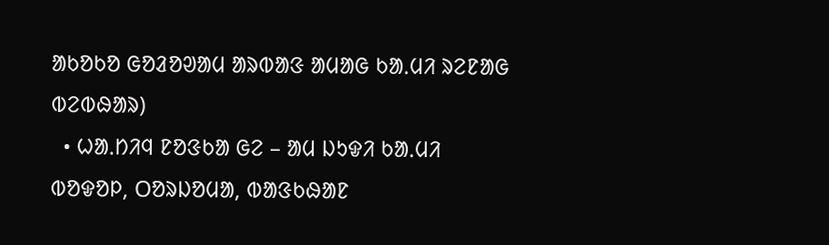ᱟᱠᱚᱠᱚ ᱜᱚᱲᱚᱣᱟᱢ ᱟᱨᱵᱟᱝ ᱟᱢᱟᱜ ᱠᱟᱹᱢᱤ ᱨᱮᱱᱟᱜ ᱵᱮᱵᱷᱟᱨ)
  • ᱦᱟᱹᱴᱤᱧ ᱱᱚᱝᱠᱟ ᱜᱮ – ᱟᱢ ᱡᱩᱫᱤ ᱠᱟᱹᱢᱤ ᱵᱚᱫᱚᱞ, ᱛᱚᱨᱡᱚᱢᱟ, ᱵᱟᱝᱠᱷᱟᱱ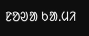ᱱᱚᱣᱟ ᱠᱟᱹᱢᱤ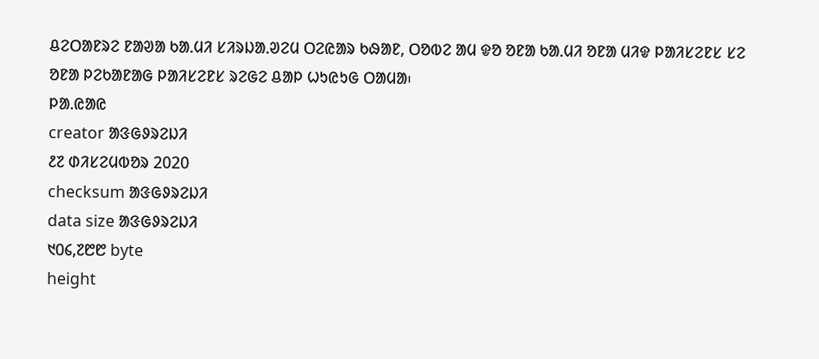ᱪᱮᱛᱟᱱᱨᱮ ᱱᱟᱣᱟ ᱠᱟᱹᱢᱤ ᱥᱤᱨᱡᱟᱹᱣᱮᱢ ᱛᱮᱭᱟᱨ ᱠᱷᱟᱱ, ᱛᱚᱵᱮ ᱟᱢ ᱫᱚ ᱚᱱᱟ ᱠᱟᱹᱢᱤ ᱚᱱᱟ ᱢᱤᱫ ᱞᱟᱤᱥᱮᱱᱥ ᱥᱮ ᱚᱱᱟ ᱞᱮᱠᱟᱱᱟᱜ ᱞᱟᱤᱥᱮᱱᱥ ᱨᱮᱜᱮ ᱪᱟᱞ ᱦᱩᱭᱩᱜ ᱛᱟᱢᱟ᱾
ᱞᱟ.ᱭᱟᱭ
creator ᱟᱝᱜᱽᱨᱮᱡᱤ
᱒᱗ ᱰᱤᱥᱮᱢᱵᱚᱨ 2020
checksum ᱟᱝᱜᱽᱨᱮᱡᱤ
data size ᱟᱝᱜᱽᱨᱮᱡᱤ
᱑᱐᱔,᱗᱘᱘ byte
height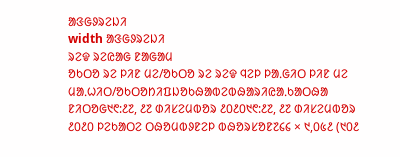ᱟᱝᱜᱽᱨᱮᱡᱤ
width ᱟᱝᱜᱽᱨᱮᱡᱤ
ᱨᱮᱫ ᱨᱮᱭᱟᱜ ᱱᱟᱜᱟᱢ
ᱚᱠᱛᱚ ᱨᱮ ᱞᱤᱱ ᱢᱮ/ᱚᱠᱛᱚ ᱨᱮ ᱨᱮᱫ ᱧᱮᱞ ᱞᱟᱹᱜᱤᱛ ᱞᱤᱱ ᱢᱮ
ᱢᱟᱹᱦᱤᱛ/ᱚᱠᱛᱚᱴᱤᱯᱡᱚᱠᱷᱟᱵᱮᱵᱷᱟᱨᱤᱭᱟᱹᱠᱟᱛᱷᱟ
ᱱᱤᱛᱚᱜ᱑᱖:᱒᱗, ᱒᱗ ᱰᱤᱥᱮᱢᱵᱚᱨ ᱒᱐᱒᱐᱑᱖:᱒᱗, ᱒᱗ ᱰᱤᱥᱮᱢᱵᱚᱨ ᱒᱐᱒᱐ ᱞᱮᱠᱟᱛᱮ ᱛᱷᱚᱢᱵᱽᱱᱮᱞ ᱵᱷᱚᱨᱥᱚᱱ᱗᱔᱔ × ᱑,᱐᱕᱒ (᱑᱐᱒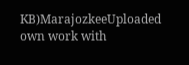KB)MarajozkeeUploaded own work with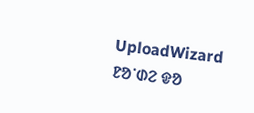UploadWizard
ᱱᱚᱸᱰᱮ ᱫᱚ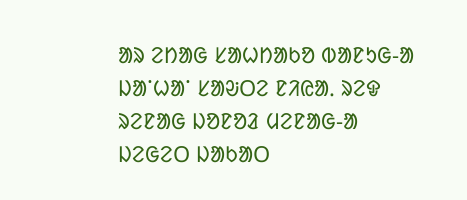ᱟᱨ ᱮᱴᱟᱜ ᱥᱟᱦᱴᱟᱠᱚ ᱵᱟᱱᱩᱜ-ᱟ ᱡᱟᱸᱦᱟᱸ ᱥᱟᱶᱛᱮ ᱱᱤᱭᱟᱹ ᱨᱮᱫ ᱨᱮᱱᱟᱜ ᱡᱚᱱᱚᱲ ᱢᱮᱱᱟᱜ-ᱟ
ᱡᱮᱜᱮᱛ ᱡᱟᱠᱟᱛ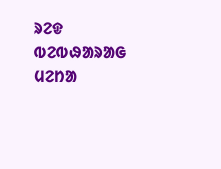ᱨᱮᱫ ᱵᱮᱵᱷᱟᱨᱟᱜ
ᱢᱮᱴᱟ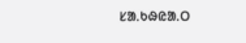ᱥᱟᱹᱠᱷᱭᱟᱹᱛ